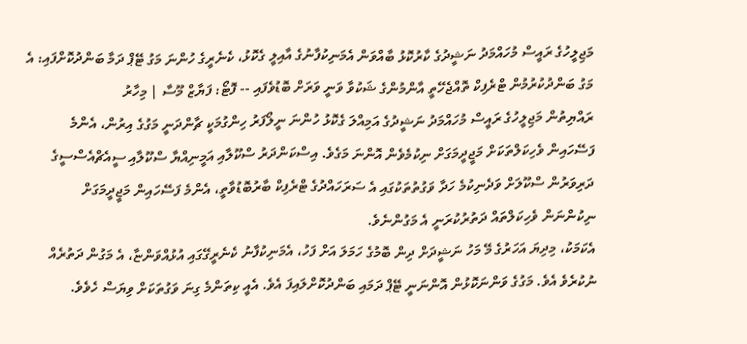މަޖިލީހުގެ ރައީސް މުހައްމަދު ނަޝީދުގެ ކާރުކޮޅު ބާއްވަން އެމަނިކުފާނުގެ އާއިލީ ގެކޮޅު، ކެނެރީގެ ހުންނަ މަގު ޓޭޕް ދަމާ ބަންދުކޮށްފައި: އެ މަގު ބަންދުކުރުމުން ޓްރެފިކް ތޮއްޖެހޭތީ އާންމުންގެ ޝަކުވާ ވަނީ ވަރަށް ބޮޑުވެފައި -- ފޮޓޯ: ފަޔާޒް މޫސާ | މިހާރު
ރައްޔިތުން މަޖިލީހުގެ ރައީސް މުހައްމަދު ނަޝީދުގެ އަމިއްލަ ގެކޮޅު ހުންނަ ނީލޯފަރު ހިންގުމަކީ ޗާންދަނީ މަގުގެ އިރުން، އެންމެ ފަސޭހައިން ވެހިކަލްތަކަށް މަޖީދީމަގަށް ނިކުމެވެން އޮންނަ މަގެވެ. އިސްކަންދަރު ސްކޫލާއި އަމީނިއްޔާ ސްކޫލާއި ސީއެޗްއެސްސީގެ ދަރިވަރުން ސްކޫލަށް ވަދެނިކުމެ ހަދާ ވަގުތުތަކުގައި އެ ސަރަހައްދުގެ ޓްރެފިކް ބާރުބޮޑުވާތީ، އެންމެ ފަސޭހައިން މަޖީދީމަގަށް ނިކުންނަން ވެހިކަލްތައް ދަތުރުކުރަނީ އެ މަގުންނެވެ.
އެކަމަކު، މިދިޔަ އަހަރުގެ މޭ މަހު ނަޝީދަށް ދިން ބޮމުގެ ހަމަލަ އަށް ފަހު، އެމަނިކުފާނު ކެނެރީގޭގައި އުޅުއްވަންޏާ، އެ މަގުން ދަތުރެއް ނުކުރެވެ އެވެ. މަގުގެ ވަންނަކޮޅުން އޮންނަނީ ޓޭޕް ދަމައި ބަންދުކޮށްލައިފަ އެވެ. އެއީ ކިތަންމެ ގިނަ ވަގުތަކަށް ވިޔަސް ހެވެވެ.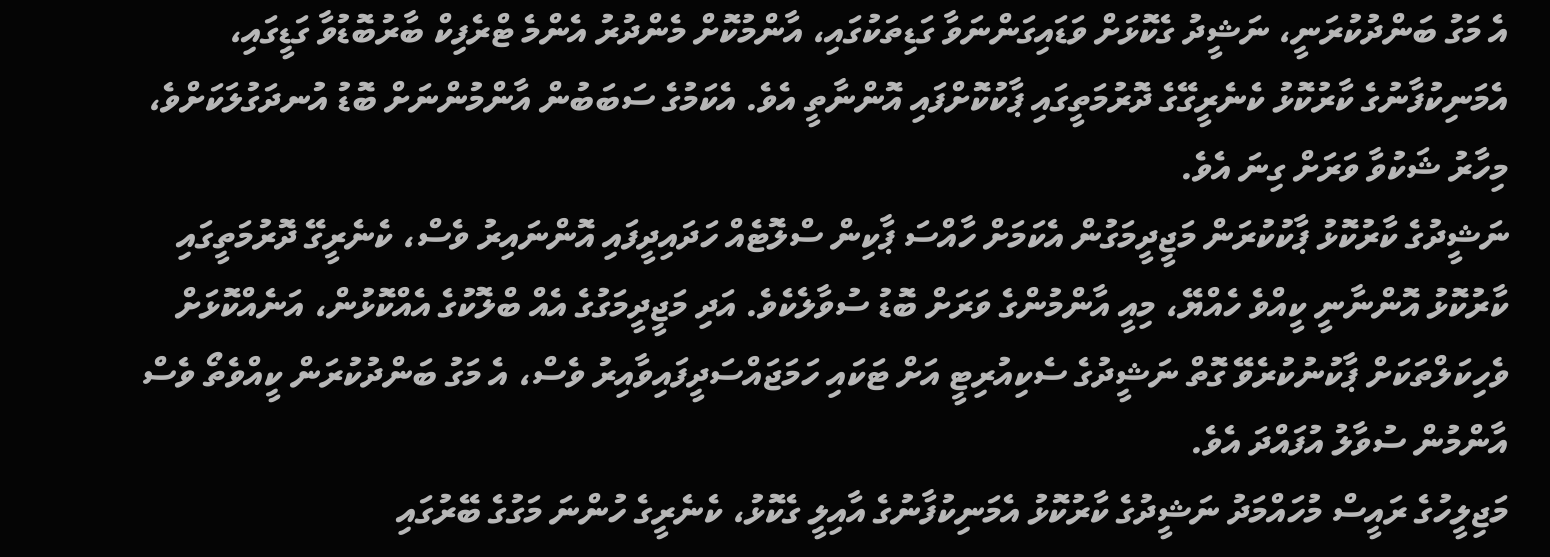އެ މަގު ބަންދުކުރަނީ، ނަޝީދު ގެކޮޅަށް ވަޑައިގަންނަވާ ގަޑިތަކުގައި، އާންމުކޮށް މެންދުރު އެންމެ ޓްރެފިކް ބާރުބޮޑުވާ ގަޑީގައި، އެމަނިކުފާނުގެ ކާރުކޮޅު ކެނެރީގޭގެ ދޮރުމަތީގައި ޕާކުކޮށްފައި އޮންނާތީ އެވެ. އެކަމުގެ ސަބަބުން އާންމުންނަށް ބޮޑު އުނދަގުލަކަށްވެ، މިހާރު ޝަކުވާ ވަރަށް ގިނަ އެވެ.
ނަޝީދުގެ ކާރުކޮޅު ޕާކުކުރަން މަޖީދީމަގުން އެކަމަށް ހާއްސަ ޕާކިން ސްލޮޓެއް ހަދައިދީފައި އޮންނައިރު ވެސް، ކެނެރީގޭ ދޮރުމަތީގައި ކާރުކޮޅު އޮންނާނީ ކީއްވެ ހެއްޔޭ، މިއީ އާންމުންގެ ވަރަށް ބޮޑު ސުވާލެކެވެ. އަދި މަޖީދީމަގުގެ އެއް ބްލޮކުގެ އެއްކޮޅުން، އަނެއްކޮޅަށް ވެހިކަލްތަކަށް ޕާކުނުކުރެވޭ ގޮތް ނަޝީދުގެ ސެކިއުރިޓީ އަށް ޓަކައި ހަމަޖައްސަދީފައިވާއިރު ވެސް، އެ މަގު ބަންދުކުރަން ކީއްވެތޯ ވެސް އާންމުން ސުވާލު އުފައްދަ އެވެ.
މަޖިލީހުގެ ރައީސް މުހައްމަދު ނަޝީދުގެ ކާރުކޮޅު އެމަނިކުފާނުގެ އާއިލީ ގެކޮޅު، ކެނެރީގެ ހުންނަ މަގުގެ ބޭރުގައި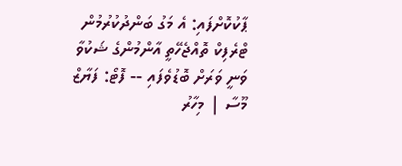ޕާކުކޮށްފައި: އެ މަގު ބަންދުކުރުމުން ޓްރެފިކް ތޮއްޖެހޭތީ އާންމުންގެ ޝަކުވާ ވަނީ ވަރަށް ބޮޑުވެފައި -- ފޮޓޯ: ފަޔާޒް މޫސާ | މިހާރު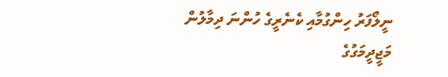ނީލޯފަރު ހިންގުމާއި ކެނެރީގެ ހުންނަ ދިމާލުން މަޖީދީމަގުގެ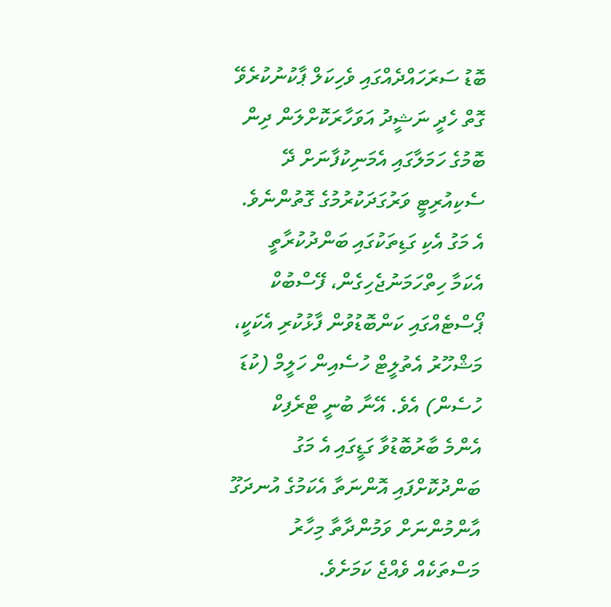ބޮޑު ސަރަހައްދެއްގައި ވެހިކަލް ޕާކުނުކުރެވޭ ގޮތް ހެދީ ނަޝީދު އަވަހާރަކޮށްލަން ދިން ބޮމުގެ ހަމަލާގައި އެމަނިކުފާނަށް ދޭ ސެކިއުރިޓީ ވަރުގަދަކުރުމުގެ ގޮތުންނެވެ.
އެ މަގު އެކި ގަޑިތަކުގައި ބަންދުކުރާތީ އެކަމާ ހިތްހަމަނުޖެހިގެން، ފޭސްބުކް ޕޯސްޓެއްގައި ކަންބޮޑުވުން ފާޅުކުރި އެކަކީ، މަޝްހޫރު އެތުލީޓް ހުސެއިން ހަލީމް (ކުޑަ ހުސެން) އެވެ. އޭނާ ބުނީ ޓްރެފިކް އެންމެ ބާރުބޮޑުވާ ގަޑީގައި އެ މަގު ބަންދުކޮށްފައި އޮންނަތާ އެކަމުގެ އުނދަގޫ އާންމުންނަށް ވަމުންދާތާ މިހާރު މަސްތަކެއް ވެއްޖެ ކަމަށެވެ.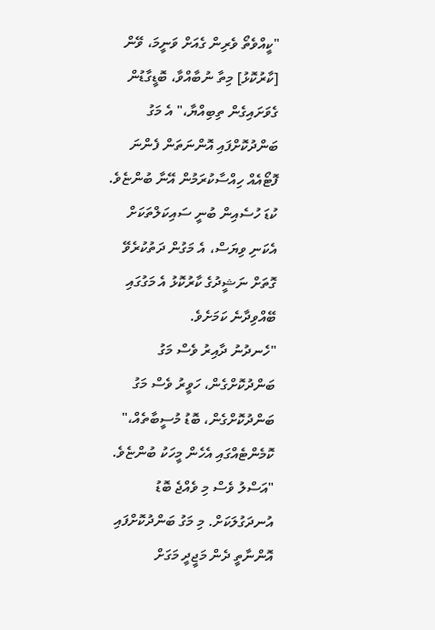"ކީއްވެތޯ ވެރިން ގެއަށް ވަނީމަ، ވޭން [ކާރުކޮޅު] މިތާ ނުބާއްވާ، ބޮޑީގާޑުން ގެވަށައިގެން ތިބިއްޔާ،" އެ މަގު ބަންދުކޮށްފައި އޮންނަތަން ފެންނަ ފޮޓޯއެއް ހިއްސާކުރަމުން އޭނާ ބުންޏެވެ.
ކުޑަ ހުސެއިން ބުނީ ސައިކަލްތަކަށް އެކަނި ވިޔަސް، އެ މަގުން ދަތުކުރެވޭ ގޮތަށް ނަޝީދުގެ ކާރުކޮޅު އެ މަގުގައި ބޭއްވިދާނެ ކަމަށެވެ.
"ހެނދުނު ދާއިރު ވެސް މަގު ބަންދުކޮށްގެން، ހަވީރު ވެސް މަގު ބަންދުކޮށްގެން، ބޮޑު މުސީބާތެއް،" ކޮމެންޓެއްގައި އެހެން މީހަކު ބުންޏެވެ.
"އަސްލު ވެސް މި ވެއްޖެ ބޮޑު އުނދަގުލަކަށް. މި މަގު ބަންދުކޮށްފައި އޮންނާތީ ދެން މަޖީދީ މަގަށް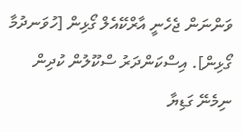ވަންނަން ޖެހެނީ އާރްކޭއެލް ގޯޅިން [ހުވަނދުމާ ގޯޅިން]. އިސްކަންދަރު ސްކޫލުން ކުދިން ނިމެނޭ ގަޑިޔާ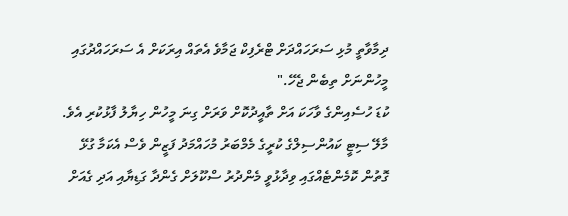ދިމާވާތީ މުޅި ސަރަހައްދަށް ޓްރެފިކް ޖަމާވެ އެތައް އިރަކަށް އެ ސަރަހައްދުގައި މީހުންނަށް ތިބެން ޖެހޭ."
ކުޑަ ހުސެއިންގެ ވާހަކަ އަށް ތާއީދުކޮށް ވަރަށް ގިނަ މީހުން ހިޔާލު ފާޅުކުރި އެވެ. މާލޭ ސިޓީ ކައުންސިލްގެ ކުރީގެ މެމްބަރު މުހައްމަދު ފަޒީން ވެސް އެކަމާ ގުޅޭ ގޮތުން ކޮމެންޓެއްގައި ވިދާޅުވީ މެންދުރު ސްކޫލަށް ގެންދާ ގަޑިޔާއި އަދި ގެއަށް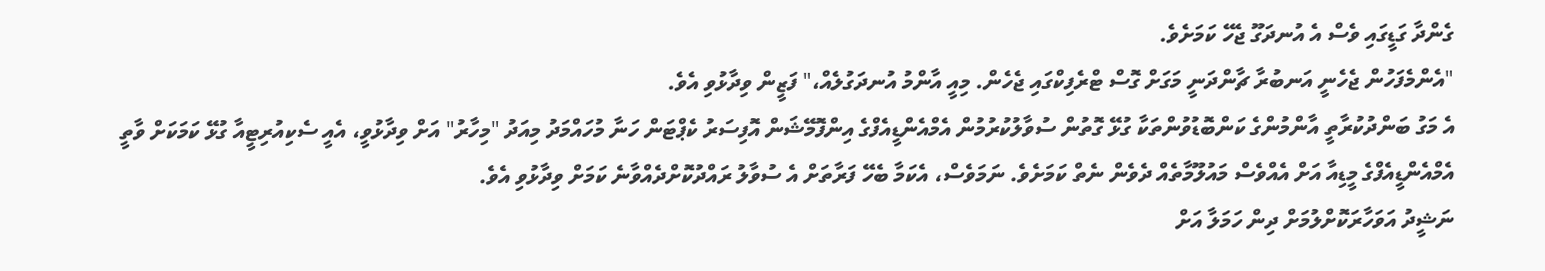ގެންދާ ގަޑީގައި ވެސް އެ އުނދަގޫ ޖެހޭ ކަމަށެވެ.
"އެންމެފަހުން ޖެހެނީ އަނބުރާ ޗާންދަނީ މަގަށް ގޮސް ޓްރެފިކްގައި ޖެހެން. މިއީ އާންމު އުނދަގުލެއް،" ފަޒީން ވިދާޅުވި އެވެ.
އެ މަގު ބަންދުކުރާތީ އާންމުންގެ ކަންބޮޑުވުންތަކާ ގުޅޭ ގޮތުން ސުވާލުކުރުމުން އެމްއެންޑީއެފްގެ އިންފޮމޭޝަން އޮފިސަރު ކެޕްޓަން ހަނާ މުހައްމަދު މިއަދު "މިހާރު" އަށް ވިދާޅުވީ، އެއީ ސެކިއުރިޓީއާ ގުޅޭ ކަމަކަށް ވާތީ އެމްއެންޑީއެފްގެ މީޑިއާ އަށް އެއްވެސް މައުލޫމާތެއް ދެވެން ނެތް ކަމަށެވެ. ނަމަވެސް، އެކަމާ ބެހޭ ފަރާތަށް އެ ސުވާލު ރައްދުކޮށްދެއްވާނެ ކަމަށް ވިދާޅުވި އެވެ.
ނަޝީދު އަވަހާރަކޮށްލުމަށް ދިން ހަމަލާ އަށް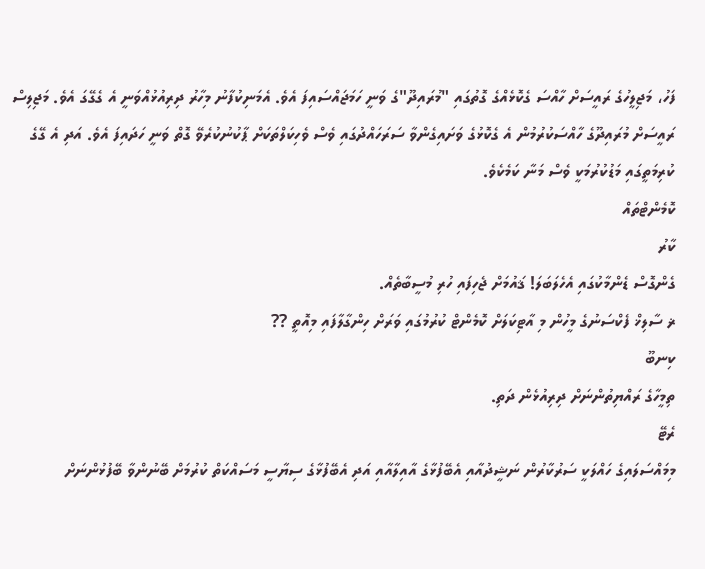ފަހު، މަޖިލީހުގެ ރައީސަށް ހާއްސަ ގެކޮޅެއްގެ ގޮތުގައި "މުރައިދޫ"ގެ ވަނީ ހަމަޖައްސައިފަ އެވެ. އެމަނިކުފާނު މިހާރު ދިރިއުޅުއްވަނީ އެ ގެގޭގަ އެވެ. މަޖިލިސް ރައީސަށް މުރައިދޫގެ ހާއްސަކުރުމުން އެ ގެކޮޅުގެ ވަށައިގެންވާ ސަރަހައްދުގައި ވެސް ވެހިކަލްތަކަށް ޕާކުނުކުރެވޭ ގޮތް ވަނީ ހަދައިފަ އެވެ. އަދި އެ ގޭގެ ކުރިމަތީގައި މަޑުކުރުމަކީ ވެސް މަނާ ކަމެކެވެ.
ކޮމެންޓްތައް
ކާރު
ގެންގޮސް ޑެންމާކުގައި އެހެލަބަލަ! ޤައުމަށް ޖެހިފައި ހުރި މުސީބާތެއް.
ޜ ސާލިޚް ފެކްސަނުގެ މީހުން މި އާޓިކަލަށް ކޮމެންޓް ކުރުމުގައި ވަރަށް ހިންގާލާފައި މިއޮތީ ??
ކިނބޫ
ތިމީހާގެ ރައްޔިތުންނަށް ދިރިއުޅެން ދަތި.
ރެޓޭ
މިމައްސަލައިގެ ހައްލަކީ ސަރުކާރުން ނަޝީދުއާއި އެބޭފުޅާގެ އާއިލާއާއި އަދި އެބޭފުޅާގެ ސިޔާސީ މަސައްކަތް ކުރުމަށް ބޭނުންވާ ބޭފުޅުންނަށް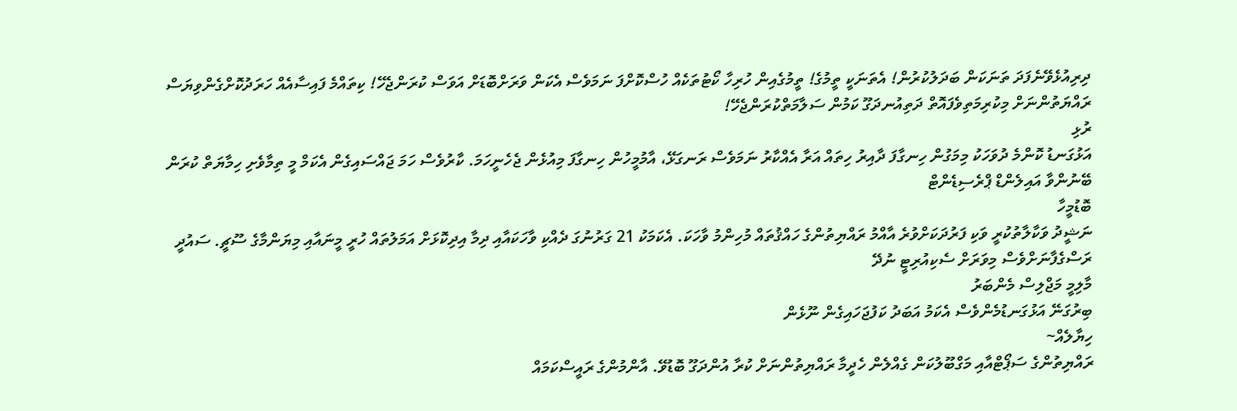ދިރިއުޅެވޭނެފަދަ ތަނަކަން ބަދަލުކުރުން! އެތަނަކީ ތީމުގެ! ތީމުގެއިން ހުރިހާ ކޯޓުތަކެއް ހުސްކޮށްފަ ނަމަވެސް އެކަން ވަރަށްބޮޑަށް އަވަސް ކުރަންޖެހޭ! ކިތައްމެ ފައިސާއެއް ހަރަދުކޮށްގެންވިޔަސް ރައްޔަތުންނަށް މިކުރިމަތިވެފައޮތް ދަތިއުނދަގޫ ކަމުން ސަލާމަތްކުރަންޖެހޭ!
ރުޅި
އަޅުގަނޑު ކޮންމެ ދުވަހަކު މިމަގުން ހިނގާފަ ދާއިރު ހިތައް އަރާ އެއްކާރު ނަމަވެސް ރަނގަޅޭ، އާމުމީހުން ހިނގާފަ މިއުޅެން ޖެހެނީހަމަ. ކާރުވެސް ހަމަ ޖައްސައިގެން އެކަމް މީ ތިމާވެށި ހިމާޔަތް ކުރަން ބޭނުންވާ އައިލެންޑް ޕްރެސިޑެންޓް
ބޮޑުމީހާ
ނަޝީދު ވަކާލާތުކުރީ ވަކި ފަރުދަކަށްވުރެ އާއްމު ރައްޔިތުންގެ ހައްޤުތައް މުހިންމު ވާހަކަ. އެކަމަކު 21 ގަރުނުގަ ދެއްކި ވާހަކައާއި ދިމާ އިދިކޮޅަށް އަމަލުތައް ހުރީ މީނައާއި މިޔަންމާގެ ސޫޗީ. ސައުދީ ރަސްގެފާނަށްވެސް މިވަރަށް ސެކިއުރިޓީ ނުދޭ
މާލިމީ މަޖްލިސް މެންބަރު
ބިރުގަނޭ އަޅުގަނޑުމެންވެސް އެކަމު އަބަދު ކަފުޖަހައިގެން ނޫޅެން
ހިޔާލެއް~
ރައްޔިތުންގެ ސަޕޯޓްއާއި މަގްބޫލުކަން ގެއްލެން ހެދީމާ ރައްޔިތުންނަށް ކުރާ އުންދަގޫ ބޮޑުވޭ. އާންމުންގެ ރައީސްކަމައް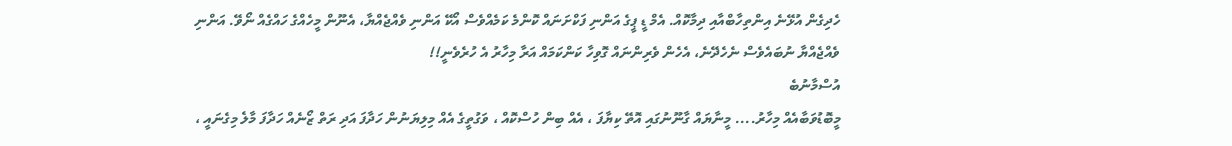ހެދިގެން އުޅޭނެ އިންތިހާބްއާއި ދިމާކޮއް. އެމް ޑީ ޕީގެ އަންނި ފަކްށަނައް ކޮންމެ ކަމެއްވެސް އޯކޭ އަންނި ވެއްޖެއްޔާ، އެނޫން މީހެއްގެ ހައްގެއް ނޯވޭ. އަންނި ވެއްޖެއްޔާ ނުބައެވެސް ނެހެދޭނެ، އެހެން ވެރިންނައް ގޮވިހާ ކަންކަމައް އަރާ މިހާރު އެ ހުރެވެނީ!!
އުސްމާނުބެ
މީބޮޑުވަބާއެއް މިހާރު.... މީނާޔައް ގާނޫނުގައި އޮތޭ ކިޔާފަ ، އެއް ބިން ހުސްކޮއް ، ވަގުތީގެ އެއް މިލިޔަނުން ހަދާފަ އަދި ރަތް ޒޯނެއް ހަދާފަ މާލެ މިގެނައީ ،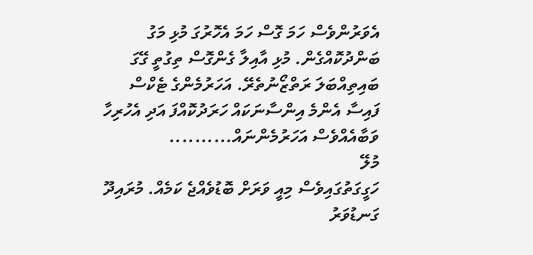އެވަރުންވެސް ހަމަ ގޮސް ހަމަ އެހޮރުގަ މުޅި މަގު ބަންދުކޮއްގެން. މުޅި އާއިލާ ގެންގޮސް ތިގުތީ ގޭގަ ބައިތިއްބަލަ ރަތްޒޯނުތެރޭ. އަހަރުމެންގެ ޓެކްސް ފައިސާ އެންމެ އިންސާނަކައް ހަރަދުކޮއްފަ އަދި އެހުރިހާ ވަބާއެއްވެސް އަހަރުމެންނައް..........
މުލޭ
ހަގީގަތުގައިވެސް މިއީ ވަރަށް ބޮޑުވެއްޖެ ކަމެއް. މުރައިދޫ ގަނޑުވަރު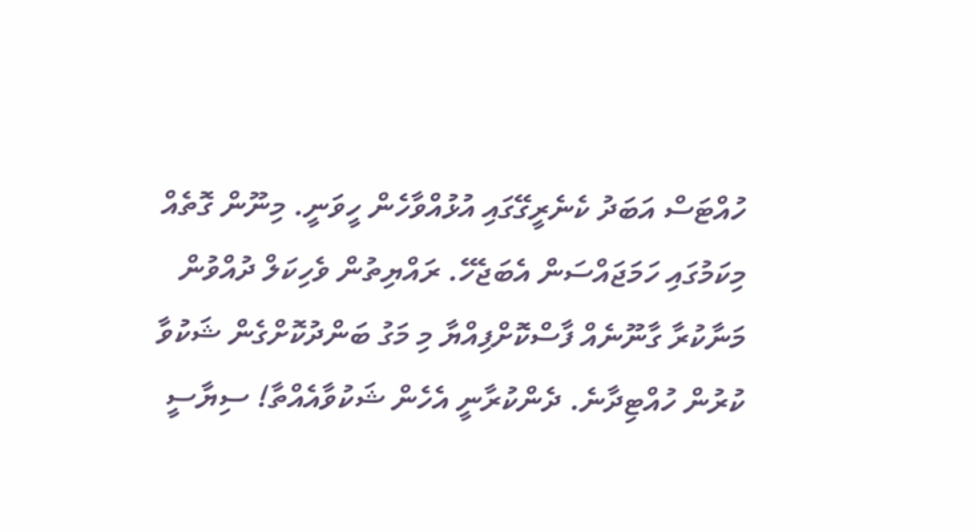ހުއްޓަސް އަބަދު ކެނެރީގޭގައި އުޅުއްވާހެން ހީވަނީ. މިނޫން ގޮތެއް މިކަމުގައި ހަމަޖައްސަން އެބަޖެހޭ. ރައްޔިތުން ވެހިކަލް ދުއްވުން މަނާކުރާ ގާނޫނެއް ފާސްކޮށްފިއްޔާ މި މަގު ބަންދުކޮށްގެން ޝަކުވާ ކުރުން ހުއްޓިދާނެ. ދެންކުރާނީ އެހެން ޝަކުވާއެއްތާ! ސިޔާސީ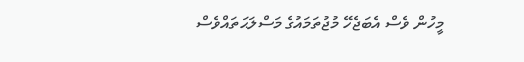މީހުން ވެސް އެބަޖެހޭ މުޖުތަމައުގެ މަސްލަޙަތައްވެސް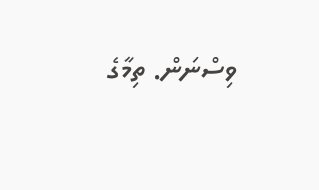ވިސްނަން. ތިމާގެ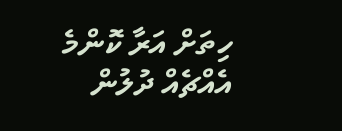ހިތަށް އަރާ ކޮންމެ އެއްޗެއް ދުލުން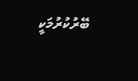ބޭރުކުރުމަކީ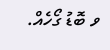ވ ބޮޑު ގޯހެއް.